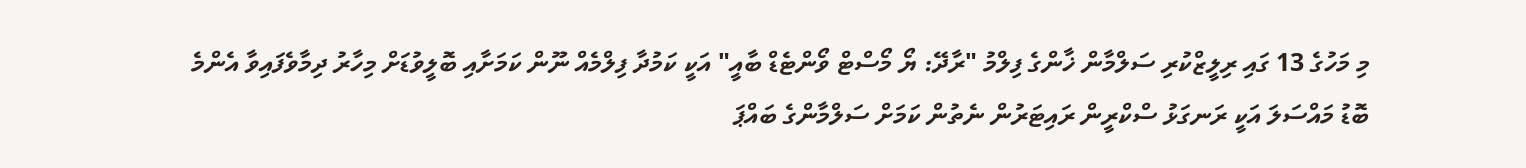މި މަހުގެ 13 ގައި ރިލީޒްކުރި ސަލްމާން ޚާންގެ ފިލްމު "ރާދޭ: ޔޯ މޯސްޓް ވޯންޓެޑް ބާއީ" އަކީ ކަމުދާ ފިލްމެއް ނޫން ކަމަށާއި ބޮލީވުޑަށް މިހާރު ދިމާވެފައިވާ އެންމެ ބޮޑު މައްސަލަ އަކީ ރަނގަޅު ސްކްރީން ރައިޓަރުން ނެތުން ކަމަށް ސަލްމާންގެ ބައްޕަ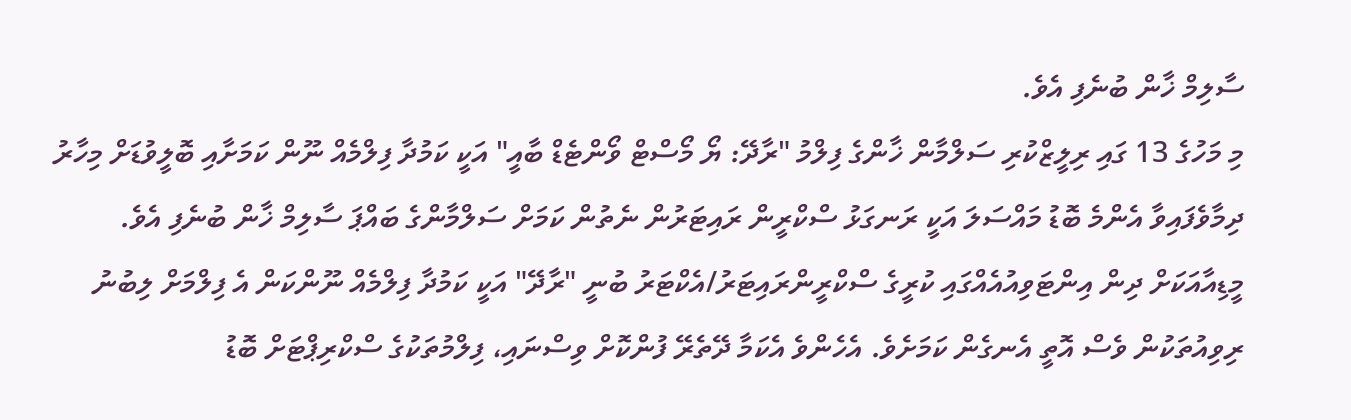ސާލިމް ޚާން ބުނެފި އެވެ.
މި މަހުގެ 13 ގައި ރިލީޒްކުރި ސަލްމާން ޚާންގެ ފިލްމު "ރާދޭ: ޔޯ މޯސްޓް ވޯންޓެޑް ބާއީ" އަކީ ކަމުދާ ފިލްމެއް ނޫން ކަމަށާއި ބޮލީވުޑަށް މިހާރު ދިމާވެފައިވާ އެންމެ ބޮޑު މައްސަލަ އަކީ ރަނގަޅު ސްކްރީން ރައިޓަރުން ނެތުން ކަމަށް ސަލްމާންގެ ބައްޕަ ސާލިމް ޚާން ބުނެފި އެވެ.
މީޑިއާއަކަށް ދިން އިންޓަވިއުއެއްގައި ކުރީގެ ސްކްރީންރައިޓަރު/އެކްޓަރު ބުނީ "ރާދޭ" އަކީ ކަމުދާ ފިލްމެއް ނޫންކަން އެ ފިލްމަށް ލިބުނު ރިވިއުތަކުން ވެސް އޮތީ އެނގެން ކަމަށެވެ. އެހެންވެ އެކަމާ ދޭތެރޭ ފުންކޮށް ވިސްނައި، ފިލްމުތަކުގެ ސްކްރިޕްޓަށް ބޮޑު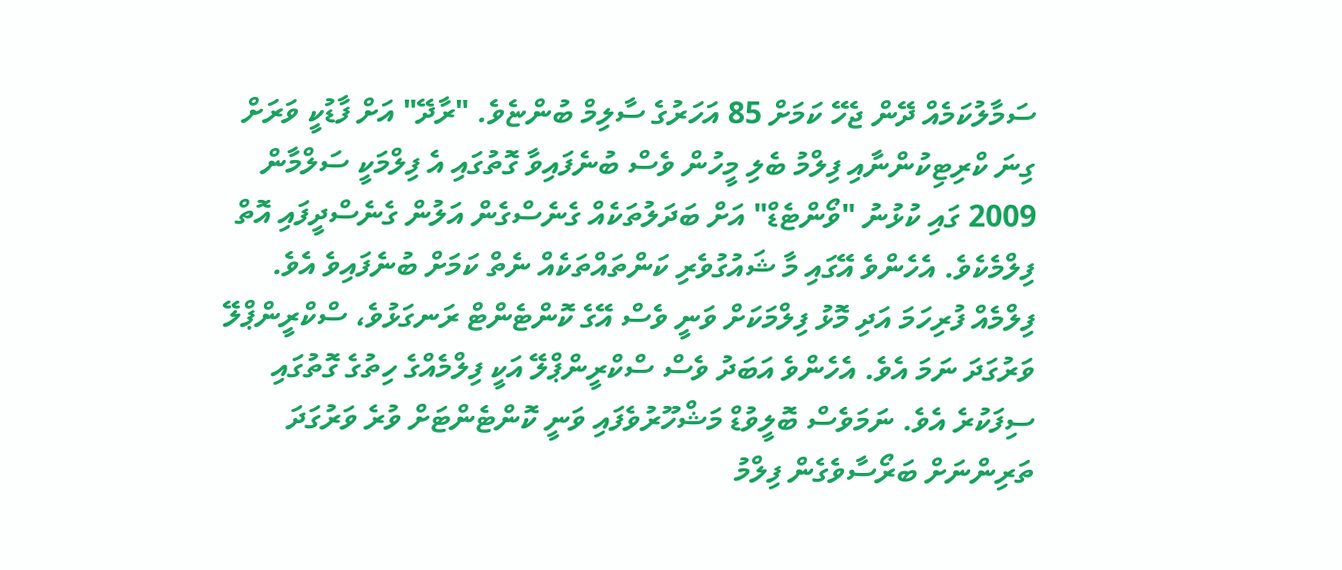ސަމާލުކަމެއް ދޭން ޖެހޭ ކަމަށް 85 އަހަރުގެ ސާލިމް ބުންޏެވެ. "ރާދޭ" އަށް ފާޑުކީ ވަރަށް ގިނަ ކްރިޓިކުންނާއި ފިލްމު ބެލި މީހުން ވެސް ބުނެފައިވާ ގޮތުގައި އެ ފިލްމަކީ ސަލްމާން 2009 ގައި ކުޅުނު "ވޯންޓެޑް" އަށް ބަދަލުތަކެއް ގެނެސްގެން އަލުން ގެނެސްދީފައި އޮތް ފިލްމެކެވެ. އެހެންވެ އޭގައި މާ ޝައުގުވެރި ކަންތައްތަކެއް ނެތް ކަމަށް ބުނެފައިވެ އެވެ.
ފިލްމެއް ފުރިހަމަ އަދި މޮޅު ފިލްމަކަށް ވަނީ ވެސް އޭގެ ކޮންޓެންޓް ރަނގަޅުވެ، ސްކްރީންޕްލޭ ވަރުގަދަ ނަމަ އެވެ. އެހެންވެ އަބަދު ވެސް ސްކްރީންޕްލޭ އަކީ ފިލްމެއްގެ ހިތުގެ ގޮތުގައި ސިފަކުރެ އެވެ. ނަމަވެސް ބޮލީވުޑް މަޝްހޫރުވެފައި ވަނީ ކޮންޓެންޓަށް ވުރެ ވަރުގަދަ ތަރިންނަށް ބަރޯސާވެގެން ފިލްމު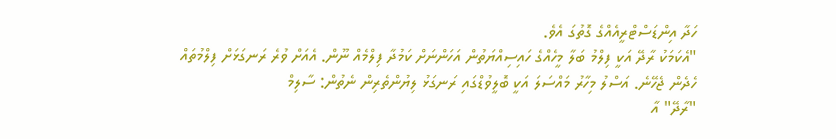ހަދާ އިންޑަސްޓްރީއެއްގެ ގޮތުގަ އެވެ.
"އެކަމަކު ރާދޭ އަކީ ފިލްމު ބަލާ މީހެއްގެ ހައިސިއްޔަތުން އަހަންނަށް ކަމުދާ ފިލްމެއް ނޫން. އެއަށް ވުރެ ރަނގަޅަށް ފިލްމުތައް ހެދެން ޖެހޭނެ. އަސްލު މިހާރު މައްސަލަ އަކީ ބޮލީވުޑްގައި ރަނގަޅު ލިޔުންތެރިން ނެތުން: ސާލިމް
"ރާދޭ" އާ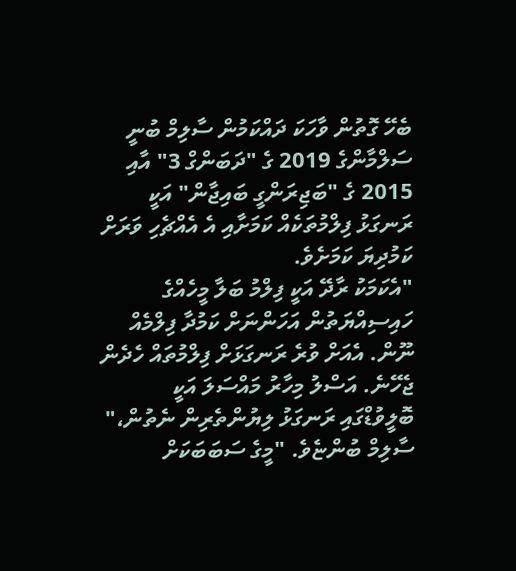ބެހޭ ގޮތުން ވާހަކަ ދައްކަމުން ސާލިމް ބުނީ ސަލްމާންގެ 2019 ގެ "ދަބަންގް 3" އާއި 2015 ގެ "ބަޖިރަންގީ ބައިޖާން" އަކީ ރަނގަޅު ފިލްމުތަކެއް ކަމަށާއި އެ އެއްޗެހި ވަރަށް ކަމުދިޔަ ކަމަށެވެ.
"އެކަމަކު ރާދޭ އަކީ ފިލްމު ބަލާ މީހެއްގެ ހައިސިއްޔަތުން އަހަންނަށް ކަމުދާ ފިލްމެއް ނޫން. އެއަށް ވުރެ ރަނގަޅަށް ފިލްމުތައް ހެދެން ޖެހޭނެ. އަސްލު މިހާރު މައްސަލަ އަކީ ބޮލީވުޑްގައި ރަނގަޅު ލިޔުންތެރިން ނެތުން،" ސާލިމް ބުންޏެވެ. "މީގެ ސަބަބަކަށް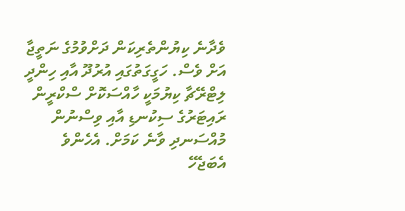ވެދާނެ ކިޔުންތެރިކަން ދަށްވުމުގެ ނަތީޖާ އަށް ވެސް. ހަގީގަތުގައި އުރުދޫ އާއި ހިންދީ ލިޓްރޭޗާ ކިޔުމަކީ ހާއްސަކޮށް ސްކްރީން ރައިޓަރުގެ ސިކުނޑި އާއި ވިސްނުން މުއްސަނދި ވާނެ ކަމަށް. އެހެންވެ އެބަޖެހޭ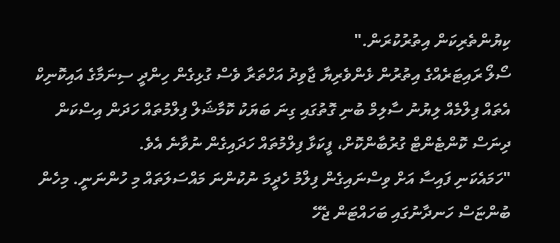ކިޔުންތެރިކަން އިތުރުކުރަން."
ސޯލޯ ރައިޓަރެއްގެ އިތުރުން ޅެންވެރިޔާ ޖާވިދު އަހްތަރާ ވެސް ގުޅިގެން ހިންދީ ސިނަމާގެ އައިކޮނިކް އެތައް ފިލްމެއް ލިޔުނު ސާލިމް ބުނި ގޮތުގައި ގިނަ ބަޔަކު ކޮމާޝަލް ފިލްމުތައް ހަދަން އިސްކަން ދިނަސް ކޮންޓެންޓް ގުރުބާންކޮށް، ފީކަޅާ ފިލްމުތައް ހަދައިގެން ނުވާނެ އެވެ.
"ހަމައެކަނި ފައިސާ އަށް ވިސްނައިގެން ފިލްމު ހެދީމަ ނުކުންނަ މައްސަލަތައް މި ހުންނަނީ. މިހެން ބުންޏަސް ހަނދާނުގައި ބަހައްޓަން ޖެހޭ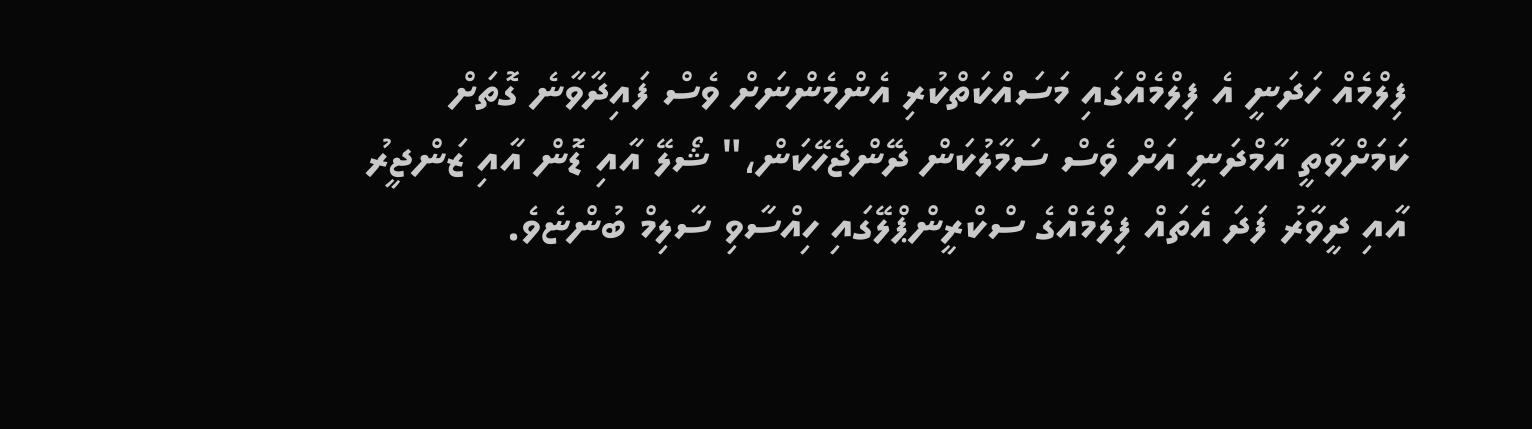ފިލްމެއް ހަދަނީ އެ ފިލްމެއްގައި މަސައްކަތްކުރި އެންމެންނަށް ވެސް ފައިދާވާނެ ގޮތަށް ކަމަށްވާތީ އާމްދަނީ އަށް ވެސް ސަމާލުކަން ދޭންޖެހޭކަން،" ޝޯލޭ އާއި ޑޮން އާއި ޒަންޖީރު އާއި ދީވާރު ފަދަ އެތައް ފިލްމެއްގެ ސްކްރީންޕްލޭގައި ހިއްސާވި ސާލިމް ބުންޏެވެ.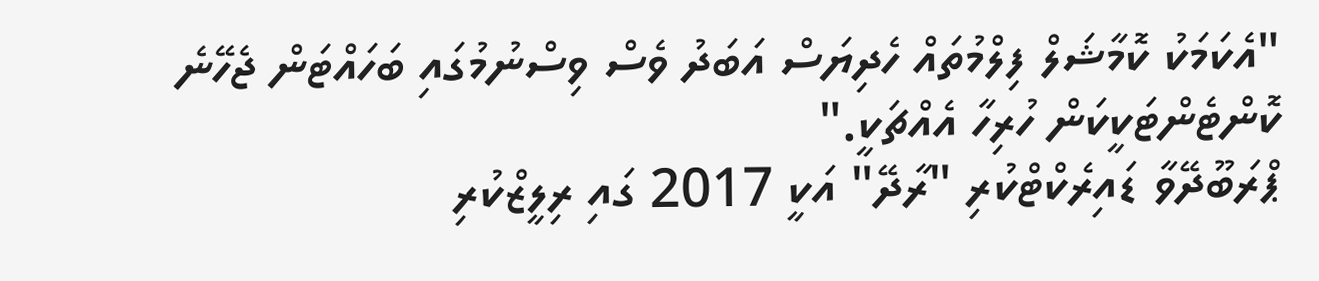"އެކަމަކު ކޮމާޝަލް ފިލްމުތައް ހެދިޔަސް އަބަދު ވެސް ވިސްނުމުގައި ބަހައްޓަން ޖެހޭނެ ކޮންޓެންޓަކީކަން ހުރިހާ އެއްޗަކީ."
ޕްރަބޫދޭވާ ޑައިރެކްޓްކުރި "ރާދޭ" އަކީ 2017 ގައި ރިލީޒްކުރި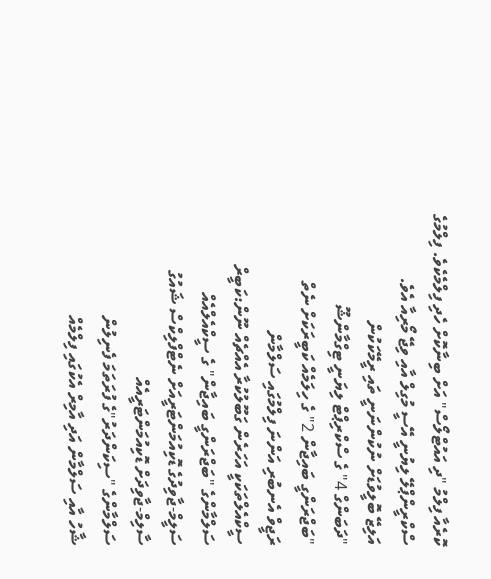ކޮރެއާ ފިލްމު "ދި އައުޓްލޯސް" އަށް ބިނާކޮށް ހެދި ފިލްމެކެވެ. ފިލްމުގެ ސްކްރީންޕްލޭ ލިޔުނީ އޭސީ މުގިލް އާއި ވިޖޭ މޯރިއާ އެވެ.
އަލިޒޭ ބޮލީވުޑަށް ނުކުންނަނީ ތައި ރީމޭކަކުން
"ދަބަންގް 4" ގެ ސްކްރިޕްޓް ލިޔަނީ ޓިގްމާންޝޫ
"ބަޖްރަންގީ ބައިޖާން 2" ގެ ހިލަމެއް ކަބީރަކަށް ނެތް
ރަޖީވް އެނބުރި އަންނަ ފިލްމުގައި ސަލްމާން
ސީކްއެލްތަކަކީ އަހަރެން ގަބޫލުކުރާ އެއްޗެއް ނޫން:ކަބީރް
ސަލްމާންގެ "ބަޖްރަންގީ ބައިޖާން" ގެ ސީކްއެލްއެއް
ސަލީމް-ޖާވިދުގެ ޑޮކިއުމަންޓަރީއަށް ނެޓްފްލިކްސް ޝައުގު
ސާލިމް-ޖާވިދަށް ޑޮކިއުމަންޓަރީއެއް
ސަލްމާންގެ "ސިކަންދަރު"ގެ ފުރަތަމަ ފެނިލުން
ޝާހު އާއި ސަލްމާން އަދި އާމިރް އެކުގައި ފިލްމެއް